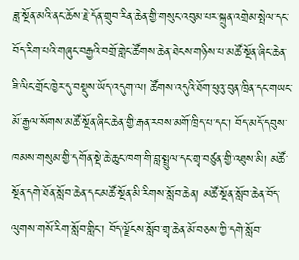ཟླ་སྔོན་མའི་ནང་ཆོས་རྗེ་དོན་གྲུབ་རིན་ཆེན་གྱི་གསུང་འབུམ་པར་སྐྲུན་འགྲེམ་སྤེལ་དང་བོད་རིག་པའི་གཞུང་བརྒྱའི་བགྲོ་གླེང་ཚོགས་ཆེན་ཐེངས་གཉིས་པ་མཚོ་སྔོན་ཞིང་ཆེན་ཟི་ལིང་གྲོང་ཁྱེར་དུ་བསྡུས་ཡོད་འདུག་ལ། ཚོགས་འདུའི་ཐོག་ཕུའུ་བུན་ཁྲིན་དང་གཡང་མོ་རྒྱལ་སོགས་མཚོ་སྔོན་ཞིང་ཆེན་གྱི་རྒན་རབས་མགོ་ཁྲིད་པ་དང་། བོད་མདོ་དབུས་ཁམས་གསུམ་གྱི་དགོན་སྡེ་ཆེ་ཆུང་ཁག་གི་བླ་སྤྲུལ་དང་གྲྭ་བཙུན་གྱི་འཐུས་མི། མཚོ་སྔོན་དགེ་ཐོན་སློབ་ཆེན་དང་མཚོ་སྔོན་མི་རིགས་སློབ་ཆེན། མཚོ་སྔོན་སློབ་ཆེན་བོད་ལུགས་གསོ་རིག་སློབ་གླིང་། བོད་ལྗོངས་སློབ་གྲྭ་ཆེན་མོ་བཅས་ཀྱི་དགེ་སློབ་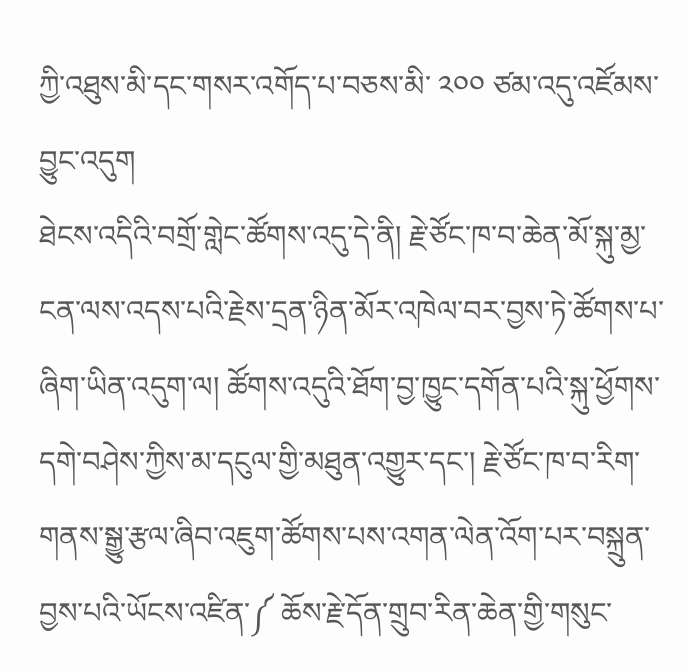ཀྱི་འཐུས་མི་དང་གསར་འགོད་པ་བཅས་མི་ ༢༠༠ ཙམ་འདུ་འཛོམས་བྱུང་འདུག
ཐེངས་འདིའི་བགྲོ་གླེང་ཚོགས་འདུ་དེ་ནི། རྗེ་ཙོང་ཁ་བ་ཆེན་མོ་སྐུ་མྱ་ངན་ལས་འདས་པའི་རྗེས་དྲན་ཉིན་མོར་འཁེལ་བར་བྱས་ཏེ་ཚོགས་པ་ཞིག་ཡིན་འདུག་ལ། ཚོགས་འདུའི་ཐོག་བྱ་ཁྱུང་དགོན་པའི་སྐུ་ཕྱོགས་དགེ་བཤེས་ཀྱིས་མ་དངུལ་གྱི་མཐུན་འགྱུར་དང་། རྗེ་ཙོང་ཁ་བ་རིག་གནས་སྒྱུ་རྩལ་ཞིབ་འཇུག་ཚོགས་པས་འགན་ལེན་འོག་པར་བསྐྲུན་བྱས་པའི་ཡོངས་འཛིན་༼ ཆོས་རྗེ་དོན་གྲུབ་རིན་ཆེན་གྱི་གསུང་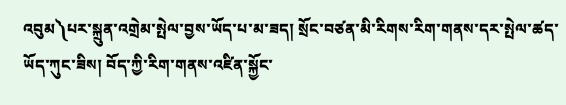འབུམ༽པར་སྐྲུན་འགྲེམ་སྤེལ་བྱས་ཡོད་པ་མ་ཟད། སྲོང་བཙན་མི་རིགས་རིག་གནས་དར་སྤེལ་ཚད་ཡོད་ཀུང་ཟིས། བོད་ཀྱི་རིག་གནས་འཛིན་སྐྱོང་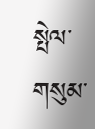སྤེལ་གསུམ་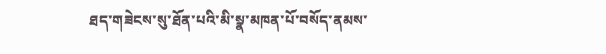ཐད་གཟེངས་སུ་ཐོན་པའི་མི་སྣ་མཁན་པོ་བསོད་ནམས་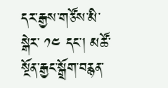དར་རྒྱས་གཙོས་མི་སྒེར་ ༡༤ དང་། མཚོ་སྔོན་རྒྱང་སྒྲོག་བརྙན་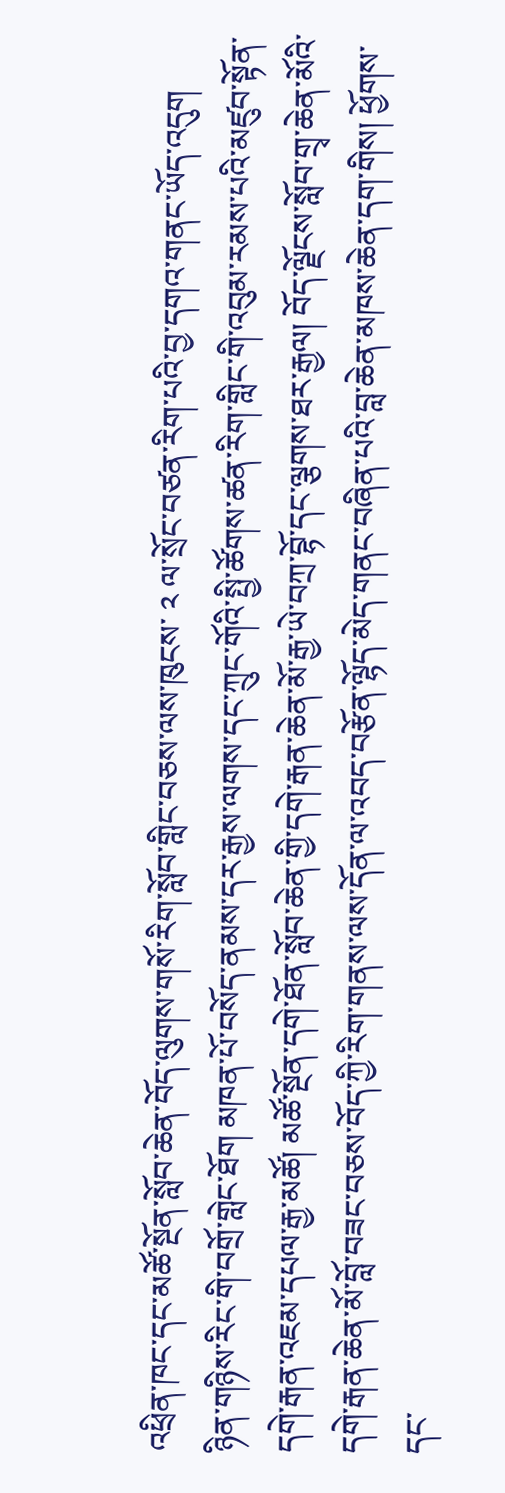འཕྲིན་ཁང་དང་མཚོ་སྔོན་སློབ་ཆེན་བོད་ལུགས་གསོ་རིག་སློབ་གླིང་བཅས་ལས་ཁུངས་ ༢ ལ་སྲོང་བཙན་རིག་པའི་བྱ་དགའ་གནང་ཡོད་འདུག
ཉིན་གཉིས་རིང་གི་བགྲོ་གླེང་ཐོག མཁན་པོ་བསོད་ནམས་དར་རྒྱས་ལགས་དང་ཀྲུང་གོའི་སྤྱི་ཚོགས་ཚན་རིག་གླིང་གི་འབུམ་རམས་པའི་མཛུབ་སྟོན་དགེ་རྒན་འཇམ་དཔལ་རྒྱ་མཚོ། མཚོ་སྔོན་དགེ་ཐོན་སློབ་ཆེན་གྱི་དགེ་རྒན་ཆེན་མོ་རྒྱ་ཡེ་བཀྲ་བྷོ་དང་ལྕགས་ཐར་རྒྱལ། བོད་ལྗོངས་སློབ་གྲྭ་ཆེན་མོའི་དགེ་རྒན་ཆེན་མོ་བློ་བཟང་བཅས་བོད་ཀྱི་རིག་གནས་ལས་དོན་ལ་འབད་བརྩོན་ལྷོད་མེད་གནང་བཞིན་པའི་བླ་ཆེན་མཁས་ཆེན་དག་གིས། ཕྱོགས་དང་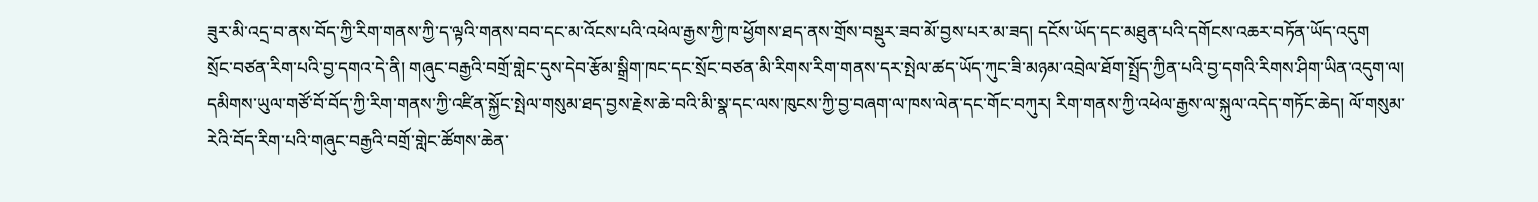ཟུར་མི་འདྲ་བ་ནས་བོད་ཀྱི་རིག་གནས་ཀྱི་ད་ལྟའི་གནས་བབ་དང་མ་འོངས་པའི་འཕེལ་རྒྱས་ཀྱི་ཁ་ཕྱོགས་ཐད་ནས་གྲོས་བསྡུར་ཟབ་མོ་བྱས་པར་མ་ཟད། དངོས་ཡོད་དང་མཐུན་པའི་དགོངས་འཆར་བཏོན་ཡོད་འདུག
སྲོང་བཙན་རིག་པའི་བྱ་དགའ་དེ་ནི། གཞུང་བརྒྱའི་བགྲོ་གླེང་དུས་དེབ་རྩོམ་སྒྲིག་ཁང་དང་སྲོང་བཙན་མི་རིགས་རིག་གནས་དར་སྤེལ་ཚད་ཡོད་ཀུང་ཟི་མཉམ་འབྲེལ་ཐོག་སྤྲོད་ཀྱིན་པའི་བྱ་དགའི་རིགས་ཤིག་ཡིན་འདུག་ལ། དམིགས་ཡུལ་གཙོ་བོ་བོད་ཀྱི་རིག་གནས་ཀྱི་འཛིན་སྐྱོང་སྤེལ་གསུམ་ཐད་བྱས་རྗེས་ཆེ་བའི་མི་སྣ་དང་ལས་ཁུངས་ཀྱི་བྱ་བཞག་ལ་ཁས་ལེན་དང་གོང་བཀུར། རིག་གནས་ཀྱི་འཕེལ་རྒྱས་ལ་སྐུལ་འདེད་གཏོང་ཆེད། ལོ་གསུམ་རེའི་བོད་རིག་པའི་གཞུང་བརྒྱའི་བགྲོ་གླེང་ཚོགས་ཆེན་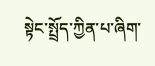སྟེང་སྤྲོད་ཀྱིན་པ་ཞིག་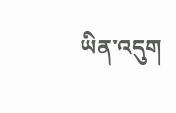ཡིན་འདུག